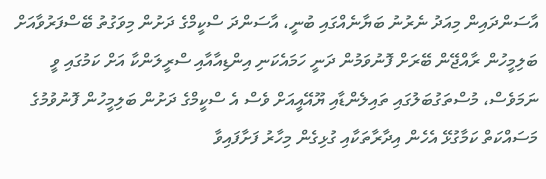އާސަންދައިން މިއަދު ނެރުނު ބަޔާނެއްގައި ބުނީ، އާސަންދަ ސްކީމްގެ ދަށުން މިވަގުތު ބޭސްފަރުވާއަށް ބަލިމީހުން ރާއްޖޭން ބޭރަށް ފޮނުވަމުން ދަނީ ހަމައެކަނި އިންޑިއާއާއި ސްރީލަންކާ އަށް ކަމުގައި ވީ ނަމަވެސް، މުސްތަގުބަލުގައި ތައިލެންޑާއި ޔޫއޭއީއަށް ވެސް އެ ސްކީމްގެ ދަށުން ބަލިމީހުން ފޮނުވުމުގެ މަސައްކަތް ކަމާގުޅޭ އެހެން އިދާރާތަކާއި ގުޅިގެން މިހާރު ފަށާފައިވާ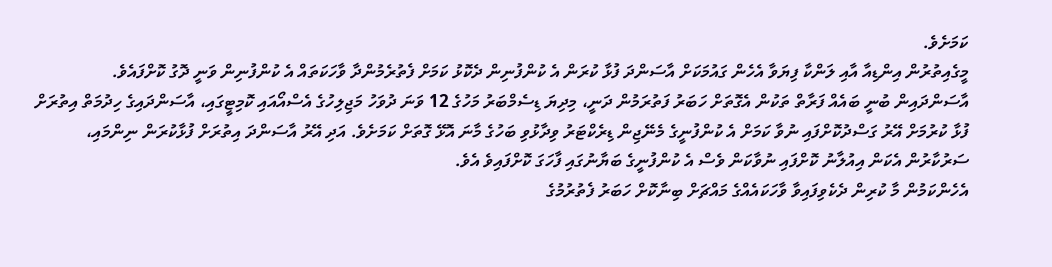ކަމަށެވެ.
މީގެއިތުރުން އިންޑިއާ އާއި ލަންކާ ފިޔަވާ އެހެން ގައުމަކަށް އާސަންދަ ފުޅާ ކުރަން އެ ކުންފުނިން ދެކޮޅު ކަމަށް ފެތުރެމުންދާ ވާހަކަތައް އެ ކުންފުނިން ވަނީ ދޮގު ކޮށްފައެވެ.
އާސަންދައިން ބުނީ ބައެއް ފަރާތް ތަކުން އެގޮތަށް ހަބަރު ފަތުރަމުން ދަނީ، މިދިޔަ ޑިސެމްބަރު މަހުގެ 12 ވަނަ ދުވަހު މަޖިލިހުގެ އެސްއޯއައި ކޮމިޓީގައި، އާސަންދައިގެ ހިދުމަތް އިތުރަށް ފުޅާ ކުރުމަށް އޭރު ގަސްދުކޮށްފައި ނުވާ ކަމަށް އެ ކުންފުނީގެ މެނޭޖިން ޑިރެކްޓަރު ވިދާޅުވި ބަހުގެ މާނަ އޮޅޭ ގޮތަށް ކަމަށެވެ. އަދި އޭރު އާސަންދަ އިތުރަށް ފުޅާކުރަން ނިންމައި، ސަރުކާރުން އެކަން އިއުލާނު ކޮށްފައި ނުވާކަން ވެސް އެ ކުންފުނީގެ ބަޔާނުގައި ފާހަގަ ކޮށްފައިވެ އެވެ.
އެހެންކަމުން މާ ކުރިން ދެކެވިފައިވާ ވާހަކައެއްގެ މައްޗަށް ބިނާކޮށް ހަބަރު ފެތުރުމުގެ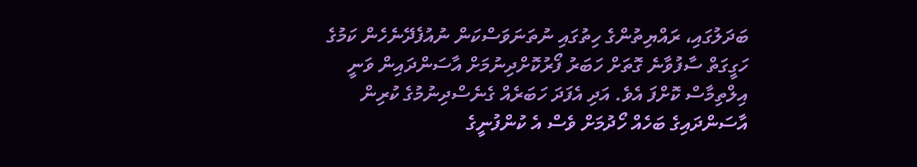ބަދަލުގައި، ރައްޔިތުންގެ ހިތުގައި ނުތަނަވަސްކަން ނުއުފެދޭނެހެން ކަމުގެ ހަގީގަތް ސާފުވާނެ ގޮތަށް ހަބަރު ފޯރުކޮށްދިނުމަށް އާސަންދައިން ވަނީ އިލްތިމާސް ކޮށްފަ އެވެ. އަދި އެފަދަ ހަބަރެއް ގެނެސްދިނުމުގެ ކުރިން އާސަންދައިގެ ބަހެއް ހޯދުމަށް ވެސް އެ ކުންފުނީގެ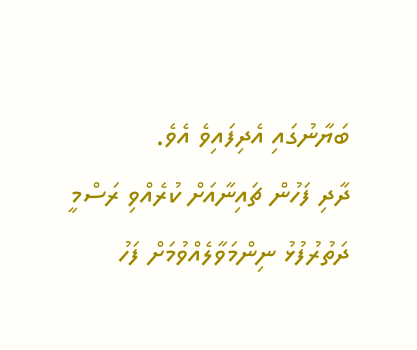ބަޔާނުގައި އެދިފައިވެ އެވެ.
ދާދި ފަހުން ޗައިނާއަށް ކުރެއްވި ރަސްމީ ދަތުރުފުޅު ނިންމަވާލެއްވުމަށް ފަހު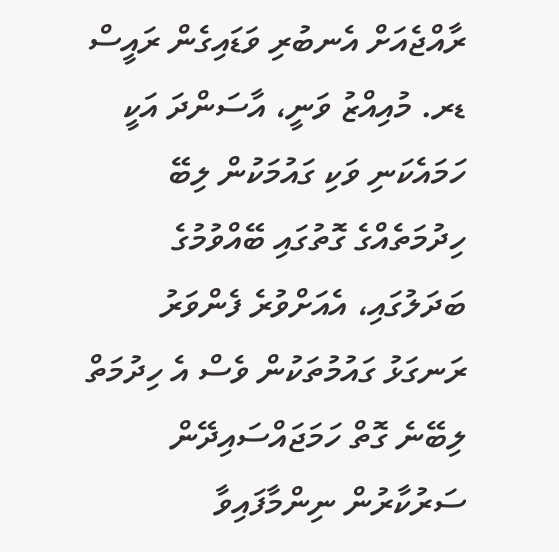ރާއްޖެއަށް އެނބުރި ވަޑައިގެން ރައީސް ޑރ. މުއިއްޒު ވަނީ، އާސަންދަ އަކީ ހަމައެކަނި ވަކި ގައުމަކުން ލިބޭ ހިދުމަތެއްގެ ގޮތުގައި ބޭއްވުމުގެ ބަދަލުގައި، އެއަށްވުރެ ފެންވަރު ރަނގަޅު ގައުމުތަކުން ވެސް އެ ހިދުމަތް ލިބޭނެ ގޮތް ހަމަޖައްސައިދޭން ސަރުކާރުން ނިންމާފައިވާ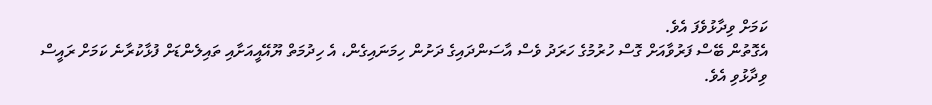ކަމަށް ވިދާޅުވެފަ އެވެ.
އެގޮތުން ބޭސް ފަރުވާއަށް ގޮސް ހުރުމުގެ ހަރަދު ވެސް އާސަންދައިގެ ދަށުން ހިމަނައިގެން، އެ ހިދުމަތް ޔޫއޭއީއަށާއި ތައިލެންޑަށް ފުޅާކުރާނެ ކަމަށް ރައީސް ވިދާޅުވި އެވެ.